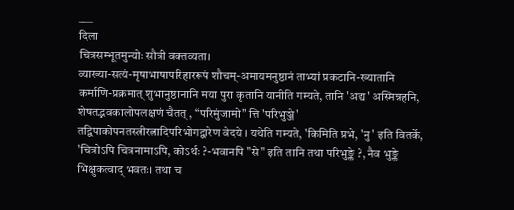___
दिला
चित्रसम्भूतमुन्योः सौत्री वक्तव्यता।
व्याख्या-सत्यं-मृषाभाषापरिहाररूपं शौचम्-अमायमनुष्ठानं ताभ्यां प्रकटानि-ख्यातानि कर्माणि-प्रक्रमात् शुभानुष्ठानानि मया पुरा कृतानि यानीति गम्यते, तानि 'अद्य' अस्मिन्नहनि, शेषतद्भवकालोपलक्षणं चैतत् , “परिमुंजामो" त्ति 'परिभुञ्जे' तद्विपाकोपनतस्त्रीरत्नादिपरिभोगद्वारेण वेदये । यथेति गम्यते, 'किमिति प्रभे, 'नु' इति वितर्के, 'चित्रोऽपि चित्रनामाऽपि, कोऽर्थः ?-भवानपि "से" इति तानि तथा परिभुङ्क्ते ?, नैव भुङ्क्ते भिक्षुकत्वाद् भवतः। तथा च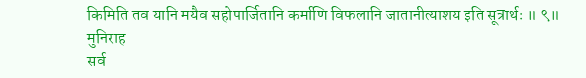किमिति तव यानि मयैव सहोपार्जितानि कर्माणि विफलानि जातानीत्याशय इति सूत्रार्थः ॥ ९॥ मुनिराह
सर्व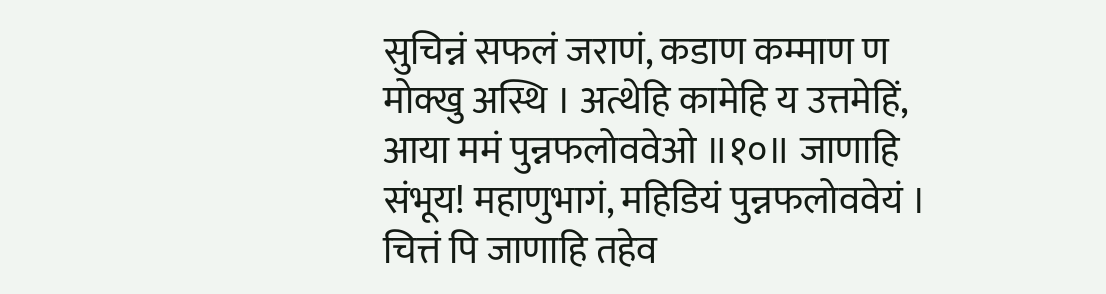सुचिन्नं सफलं जराणं, कडाण कम्माण ण मोक्खु अस्थि । अत्थेहि कामेहि य उत्तमेहिं, आया ममं पुन्नफलोववेओ ॥१०॥ जाणाहि संभूय! महाणुभागं, महिडियं पुन्नफलोववेयं । चित्तं पि जाणाहि तहेव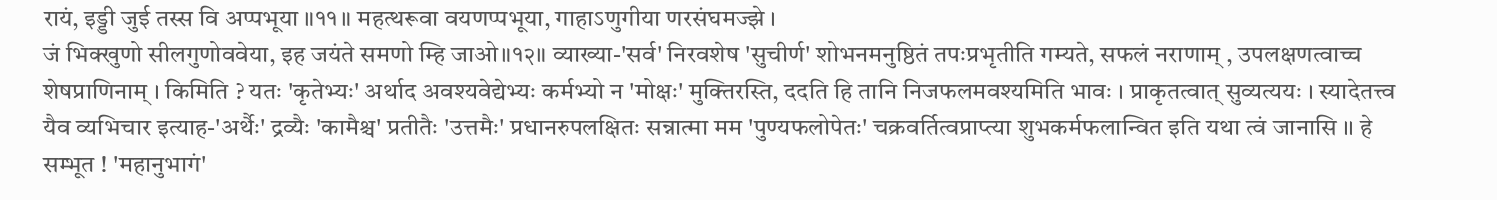रायं, इड्डी जुई तस्स वि अप्पभूया ॥११॥ महत्थरूवा वयणप्पभूया, गाहाऽणुगीया णरसंघमज्झे ।
जं भिक्खुणो सीलगुणोववेया, इह जयंते समणो म्हि जाओ॥१२॥ व्याख्या-'सर्व' निरवशेष 'सुचीर्ण' शोभनमनुष्ठितं तपःप्रभृतीति गम्यते, सफलं नराणाम् , उपलक्षणत्वाच्च शेषप्राणिनाम् । किमिति ? यतः 'कृतेभ्यः' अर्थाद अवश्यवेद्येभ्यः कर्मभ्यो न 'मोक्षः' मुक्तिरस्ति, ददति हि तानि निजफलमवश्यमिति भावः । प्राकृतत्वात् सुव्यत्ययः । स्यादेतत्त्व यैव व्यभिचार इत्याह-'अर्थैः' द्रव्यैः 'कामैश्च' प्रतीतैः 'उत्तमैः' प्रधानरुपलक्षितः सन्नात्मा मम 'पुण्यफलोपेतः' चक्रवर्तित्वप्राप्त्या शुभकर्मफलान्वित इति यथा त्वं जानासि ।। हे सम्भूत ! 'महानुभागं'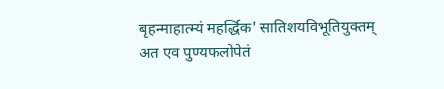बृहन्माहात्म्यं महर्द्धिक' सातिशयविभूतियुक्तम् अत एव पुण्यफलोपेतं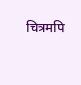चित्रमपि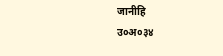जानीहि
उ०अ०३४